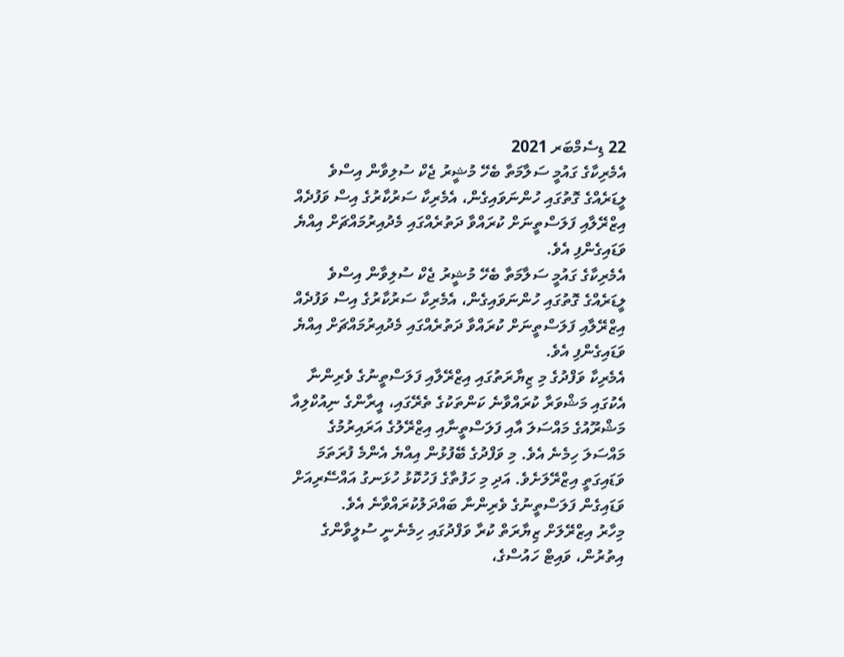22 ޑިސެމްބަރ 2021
އެމެރިކާގެ ގައުމީ ސަލާމަތާ ބެހޭ މުޝީރު ޖެކް ސުލިވާން އިސްވެ ލީޑަރެއްގެ ގޮތުގައި ހުންނަވައިގެން، އެމެރިކާ ސަރުކާރުގެ އިސް ވަފުދެއް އިޒްރޭލާއި ފަލަސްތީނަށް ކުރައްވާ ދަތުރެއްގައި މެދުއިރުމައްޗަށް އިއްޔެ ވަޑައިގެންފި އެވެ.
އެމެރިކާގެ ގައުމީ ސަލާމަތާ ބެހޭ މުޝީރު ޖެކް ސުލިވާން އިސްވެ ލީޑަރެއްގެ ގޮތުގައި ހުންނަވައިގެން، އެމެރިކާ ސަރުކާރުގެ އިސް ވަފުދެއް އިޒްރޭލާއި ފަލަސްތީނަށް ކުރައްވާ ދަތުރެއްގައި މެދުއިރުމައްޗަށް އިއްޔެ ވަޑައިގެންފި އެވެ.
އެމެރިކާ ވަފްދުގެ މި ޒިޔާރަތުގައި އިޒްރޭލާއި ފަލަސްތީނުގެ ވެރިންނާ އެކުގައި މަޝްވަރާ ކުރައްވާނެ ކަންތަކުގެ ތެރޭގައި، އީރާންގެ ނިއުކްލިއާ މަޝްރޫއުގެ މައްސަލަ އާއި ފަލަސްތީނާއި އިޒްރޭލުގެ އަރައިރުމުގެ މައްސަލަ ހިމެނެ އެވެ. މި ވަފްދުގެ ބޭފުޅުން އިއްޔެ އެންމެ ފުރަތަމަ ވަޑައިގަތީ އިޒްރޭލަށެވެ. އަދި މި ހަފުތާގެ ފަހުކޮޅު ހުޅަނގު އައްސޭރިއަށް ވަޑައިގެން ފަލަސްތީނުގެ ވެރިންނާ ބައްދަލުކުރައްވާނެ އެވެ.
މިހާރު އިޒްރޭލަށް ޒިޔާރަތް ކުރާ ވަފްދުގައި ހިމެނެނީ ސުލީވާންގެ އިތުރުން، ވައިޓް ހައުސްގެ،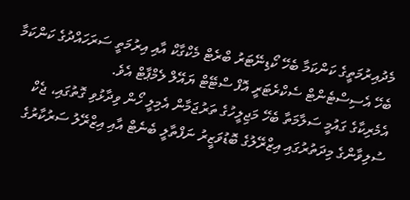މެދުއިރުމަތީގެ ކަންކަމާ ބެހޭ ކޯޑިނޭޓަރު ބްރެޓް މެކްގާކް އާއި އިރުމަތީ ސަރަހައްދުގެ ކަންކަމާ ބެހޭ އެސިސްޓެންޓް ސެކްރެޓަރީ އޮފް ސްޓޭޓް ޔައޭލް ލެމްޕާޓް އެވެ.
އެމެރިކާގެ ގައުމީ ސަލާމަތާ ބެހޭ މަޖިލީހުގެ ތަރުޖަމާން އެމިލީ ހޯން ވިދާޅުވި ގޮތުގައި، ޖެކް ސުލިވާންގެ މިދަތުރުގައި އިޒްރޭލުގެ ބޮޑުވަޒީރު ނަފްތާލީ ބެނެޓް އާއި އިޒްރޭލު ސަރުކާރުގެ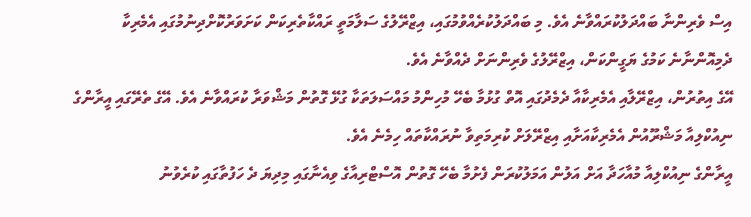އިސް ވެރިންނާ ބައްދަލުކުރައްވާނެ އެވެ. މި ބައްދަލުކުރެއްވުމުގައި، އިޒްރޭލުގެ ސަލާމަތީ ރައްކާތެރިކަން ކަށަވަރުކޮށްދިނުމުގައި އެމެރިކާ ދެމިއޮންނާނެ ކަމުގެ ޔަގީންކަން، އިޒްރޭލުގެ ވެރިންނަށް ދެއްވާނެ އެވެ.
އޭގެ އިތުރުން، އިޒްރޭލާއި އެމެރިކާއާ ދެމެދުގައި އޮތް ގުޅުމާ ބެހޭ މުހިންމު މައްސަލަތަކާ ގުޅޭ ގޮތުން މަޝްވަރާ ކުރައްވާނެ އެވެ. އޭގެ ތެރޭގައި އީރާންގެ ނިއުކްލިއާ މަޝްރޫއުން އެމެރިކާއަށާއި އިޒްރޭލަށް ކުރިމަތިވާ ނުރައްކާތައް ހިމެނެ އެވެ.
އީރާންގެ ނިއުކްލިއާ މުއާހަދާ އަށް އަލުން އަމަލުކުރަން ފެށުމާ ބެހޭ ގޮތުން އޮސްޓްރިއާގެ ވިއެނާގައި މިދިޔަ ދެ ހަފުތާގައި ކުރެވުނު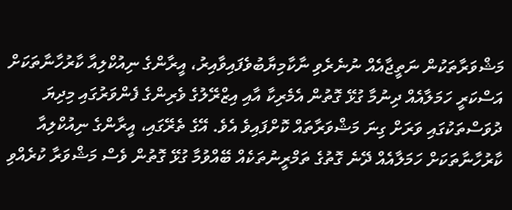މަޝްވަރާތަކުން ނަތީޖާއެއް ނުނެރެވި ނާކާމިޔާބުވެފައިވާއިރު، އީރާންގެ ނިއުކްލިއާ ކާރުހާނާތަކަށް އަސްކަރީ ހަމަލާއެއް ދިނުމާ ގުޅޭ ގޮތުން އެމެރިކާ އާއި އިޒްރޭލުގެ ވެރިންގެ ފެންވަރުގައި މިދިޔަ ދުވަސްތަކުގައި ވަރަށް ގިނަ މަޝްވަރާތައް ކޮށްފައިވެ އެވެ. އޭގެ ތެރޭގައި، އީރާންގެ ނިއުކްލިއާ ކާރުހާނާތަކަށް ހަމަލާއެއް ދޭނެ ގޮތުގެ ތަމްރީނުތަކެއް ބޭއްވުމާ ގުޅޭ ގޮތުން ވެސް މަޝްވަރާ ކުރެއްވި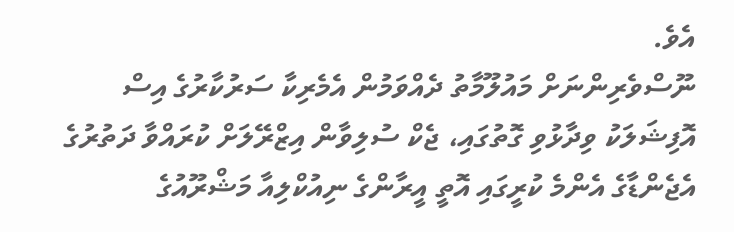އެވެ.
ނޫސްވެރިންނަށް މައުލޫމާތު ދެއްވަމުން އެމެރިކާ ސަރުކާރުގެ އިސް އޮފިޝަލަކު ވިދާޅުވި ގޮތުގައި، ޖެކް ސުލިވާން އިޒްރޭލަށް ކުރައްވާ ދަތުރުގެ އެޖެންޑާގެ އެންމެ ކުރީގައި އޮތީ އީރާންގެ ނިއުކްލިއާ މަޝްރޫއުގެ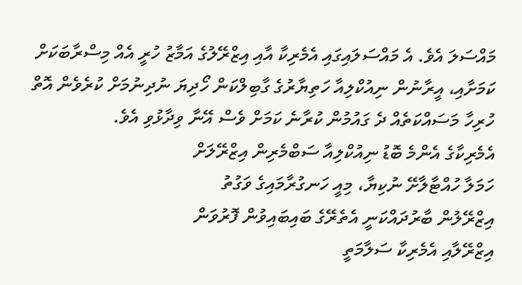މައްސަލަ އެވެ. އެ މައްސަލައިގައި އެމެރިކާ އާއި އިޒްރޭލުގެ އަމާޒު ހުރީ އެއް މިސްރާބަކަށް ކަމަށާއި، އީރާނުން ނިއުކްލިއާ ހަތިޔާރުގެ ގާބިލްކަން ހޯދިޔަ ނުދިނުމަށް ކުރެވެން އޮތް ހުރިހާ މަސައްކަތެއް ދެ ގައުމުން ކުރާނެ ކަމަށް ވެސް އޭނާ ވިދާޅުވި އެވެ.
އެމެރިކާގެ އެންމެ ބޮޑު ނިއުކްލިއާ ސަބްމެރިން އިޒްރޭލަށް
ހަމަލާ ހުއްޓާލާށޭ ނުކިޔާ، މިއީ ހަނގުރާމައިގެ ވަގުތު
އިޒްރޭލުން ބާރުދައްކަނީ އެތެރޭގެ ބައިބައިވުން ފޮރުވަން
އިޒްރޭލާއި އެމެރިކާ ސަލާމަތީ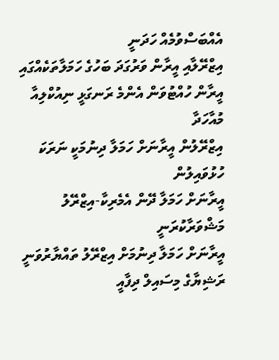އެއްބަސްވުމެއް ހަދަނީ
އިޒްރޭލާއި އީރާން ވަރުގަދަ ބަހުގެ ހަމަލާތަކެއްގައި
އީރާން ހުއްޓުވަން އެންމެ ރަނގަޅީ ނިއުކްލިއާ މުއާހަދާ
އިޒްރޭލުން އީރާނަށް ހަމަލާ ދިނުމަކީ ނަރަކަ ހުޅުވައިލުން
އީރާނަށް ހަމަލާ ދޭން އެމެރިކާ-އިޒްރޭލު މަޝްވަރާކުރަނީ
އީރާނަށް ހަމަލާ ދިނުމަށް އިޒްރޭލު ތައްޔާރުވަނީ
ރަޝިޔާގެ މިސައިލް ދިފާއީ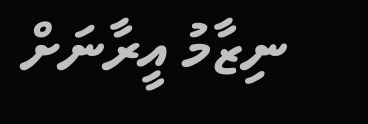ނިޒާމު އީރާނަށް